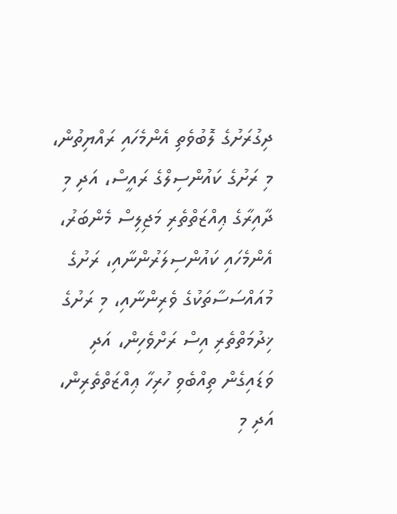ދިގުރަށުގެ ލޮބުވެތި އެންމެހައި ރައްޔިތުން، މި ރަށުގެ ކައުންސިލްގެ ރައީސް، އަދި މި ދާއިރާގެ ޢިއްޒަތްތެރި މަޖިލިސް މެންބަރު، އެންމެހައި ކައުންސިލަރުންނާއި، ރަށުގެ މުއައްސަސާތަކުގެ ވެރިންނާއި، މި ރަށުގެ ޚިދުމަތްތެރި އިސް ރަށްވެހިން، އަދި ވަޑައިގެން ތިއްބެވި ހުރިހާ ޢިއްޒަތްތެރިން، އަދި މި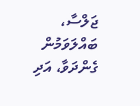ޖަލްސާ، ބައްލަވަމުން ގެންދަވާ، އަދި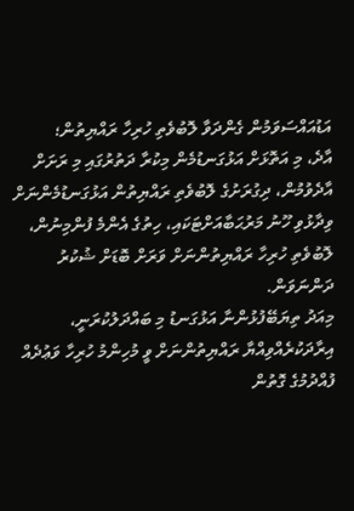އަޑުއައްސަވަމުން ގެންދަވާ ލޮބުވެތި ހުރިހާ ރައްޔިތުން؛
އާދެ، މި އަތޮޅަށް އަޅުގަނޑުމެން މިކުރާ ދަތުރުގައި މި ރަށަށް އާދެވުމުން، ދިގުރަށުގެ ލޮބުވެތި ރައްޔިތުން އަޅުގަނޑުމެންނަށް ވިދާޅުވި ހޫނު މަރުޙަބާއަށްޓަކައި، ހިތުގެ އެންމެ ފުންމިނުން، ލޮބުވެތި ހުރިހާ ރައްޔިތުންނަށް ވަރަށް ބޮޑަށް ޝުކުރު ދަންނަވަން.
މިއަދު ތިޔަބޭފުޅުންނާ އަޅުގަނޑު މި ބައްދަލުކުރަނީ، އިރާދަކުރެއްވިއްޔާ ރައްޔިތުންނަށް ވީ މުހިންމު ހުރިހާ ވަޢުދެއް ފުއްދުމުގެ ގޮތުން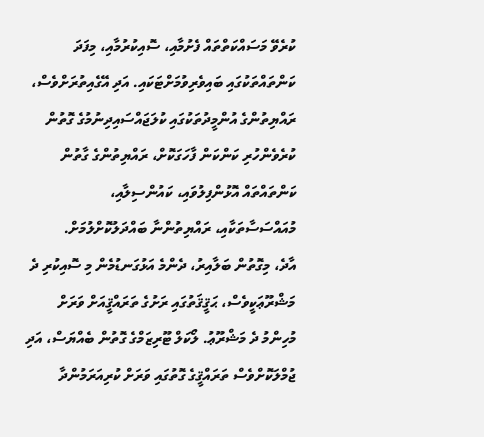ކުރެވޭ މަސައްކަތްތައް ފެށުމާއި، ސޮއިކުރުމާއި، މިފަދަ ކަންތައްތަކުގައި ބައިވެރިވުމަށްޓަކައި. އަދި އޭގެއިތުރަށްވެސް، ރައްޔިތުންގެ އުންމީދުތަކުގައި ކުލަޖައްސައިދިނުމުގެ ގޮތުން ކުރެވެންހުރި ކަންކަން ފާހަގަކޮށް، ރައްޔިތުންގެ ގާތުން ކަންތައްތައް އޮޅުންފިލުވައި، ކައުންސިލާއި، މުއައްސަސާތަކާއި، ރައްޔިތުންނާ ބައްދަލުކޮށްލުމަށް.
އާދެ، މިގޮތުން ބަލާއިރު، ދެންމެ އަޅުގަނޑުމެން މި ސޮއިކުރި ދެ މަޝްރޫޢަކީވެސް، ޙަޤީޤަތުގައި ރަށުގެ ތަރައްޤީއަށް ވަރަށް މުހިންމު ދެ މަޝްރޫޢު. ލޯކަލް ޓޫރިޒަމްގެ ގޮތުން ބެއްޔަސް، އަދި ޖުމްލަކޮށްވެސް ތަރައްޤީގެ ގޮތުގައި ވަރަށް ކުރިއަރަމުންދާ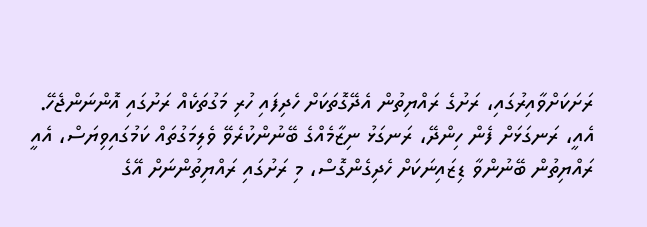ރަށަކަށްވާއިރުގައި، ރަށުގެ ރައްޔިތުން އެދޭގޮތަކަށް ހެދިފައި ހުރި މަގުތަކެއް ރަށުގައި އޮންނަންޖެހޭ. އެއީ، ރަނގަޅަށް ފެން ހިންދޭ، ރަނގަޅު ނިޒާމެއްގެ ބޭނުންކުރެވޭ ވެލިމަގުތައް ކަމުގައިވިޔަސް، އެއީ ރައްޔިތުން ބޭނުންވާ ޑިޒައިނަކަށް ހެދިގެންގޮސް، މި ރަށުގައި ރައްޔިތުންނަށް އޭގެ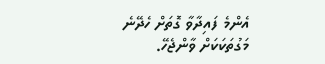އެންމެ ފައިދާވާ ގޮތަށް ހެދޭނެ މަގުތަކަކަށް ވާންޖެހޭ.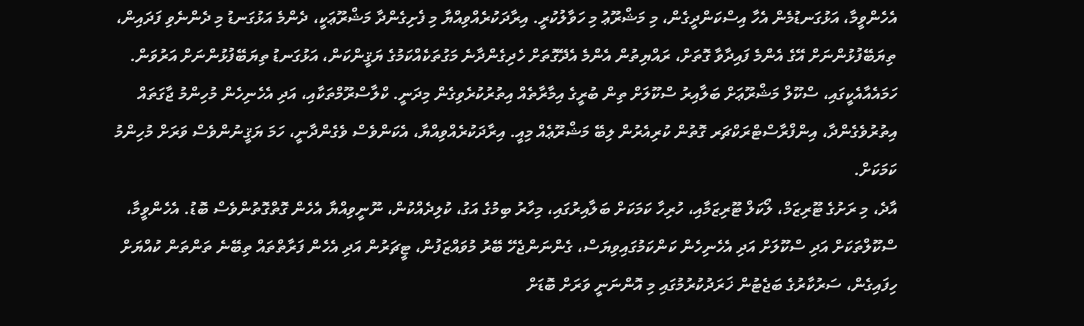އެހެންވީމާ، އަޅުގަނޑުމެން އެހާ އިސްކަންދީގެން، މި މަޝްރޫޢު މި ހަވާލުކުރީ. އިރާދަކުރެއްވިއްޔާ މި ފެށިގެންދާ މަޝްރޫޢަކީ، ދެންމެ އަޅުގަނޑު މި ދެންނެވި ފަދައިން، ތިޔަބޭފުޅުންނަށް އޭގެ އެންމެ ފައިދާވާ ގޮތަށް، ރައްޔިތުން އެންމެ އެދޭގޮތަށް ހެދިގެންދާނެ މަގުތަކެއްކަމުގެ ޔަޤީންކަން، އަޅުގަނޑު ތިޔަބޭފުޅުންނަށް އަރުވަން.
ހަމައެއާއެކީގައި، ސްކޫލް މަޝްރޫޢަށް ބަލާއިރު ސްކޫލަށް ތިން ބުރީގެ އިމާރާތެއް އިތުރުކުރެވިގެން މިދަނީ. ކްލާސްރޫމްތަކާއި، އަދި އެހެނިހެން މުހިންމު ޖާގަތައް އިތުރުވެގެންދާ، އިންފްރާސްޓްރަކްޗަރ ގޮތުން ކުރިއެރުން ލިބޭ މަޝްރޫޢެއް މިއީ. އިރާދަކުރެއްވިއްޔާ، އެކަންވެސް ވެގެންދާނީ، ހަމަ ޔަޤީނުންވެސް ވަރަށް މުހިންމު ކަމަކަށް.
އާދެ، މި ރަށުގެ ޓޫރިޒަމް، ލޯކަލް ޓޫރިޒަމާއި، ހުރިހާ ކަމަކަށް ބަލާއިރުގައި، މިހާރު ބިމުގެ އަގު، ކުލިދެއްކުން، ނޫނީވިއްޔާ އެހެން ގޮތްގޮތުންވެސް ބޮޑު. އެހެންވީމާ، ސްކޫލްތަކަށް އަދި ސްކޫލަށް އަދި އެހެނިހެން ކަންކަމުގައިވިޔަސް، ގެންނަންޖެހޭ ބޭރު މުވައްޒަފުން، ޓީޗަރުން އަދި އެހެން ފަރާތްތައް ތިބޭނެ ތަންތަން ކުއްޔަށް ހިފައިގެން، ސަރުކާރުގެ ބަޖެޓުން ޚަރަދުކުރުމުގައި މި އޮންނަނީ ވަރަށް ބޮޑަށް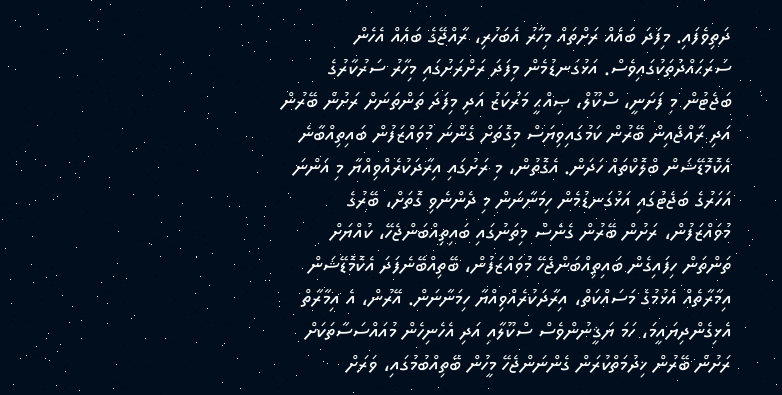ދަތިވެފައި. މިފަދަ ބައެއް ރަށްތައް މިހާރު އެބަހުރި، ރާއްޖޭގެ ބައެއް އެހެން ސަރަޙައްދުތަކުގައިވެސް. އަޅުގަނޑުމެން މިފަދަ ރަށްރަށުގައި މިހާރު ސަރުކާރުގެ ބަޖެޓުން މި ފަށަނީ، ސްކޫލް، ޞިއްޙީ މަރުކަޒު އަދި މިފަދަ ތަންތަނަށް ރަށުން ބޭރުން އަދި ރާއްޖެއިން ބޭރުން ކަމުގައިވިޔަސް މިގޮތަށް ގެންނަ މުވައްޒަފުން ބައިތިއްބާނެ އެކޮމޮޑޭޝަން ބްލޮކްތައް ހަދަން. އެގޮތުން، މި ރަށުގައި އިރާދަކުރެއްވިއްޔާ މި އަންނަ އަހަރުގެ ބަޖެޓުގައި އަޅުގަނޑުމެން ހިމަނާނަން މި ދެންނެވި ގޮތަށް، ބޭރުގެ މުވައްޒަފުން، ރަށުން ބޭރުން ގެނެސް މިތަނުގައި ބައިތިއްބަންޖެހޭ، ކުއްޔަށް ތަންތަން ހިފައިގެން ބައިތިއްބަންޖެހޭ މުވައްޒަފުން، ބޭތިއްބޭނެފަދަ އެކޮމޮޑޭޝަން އިމާރާތެއް އެޅުމުގެ މަސައްކަތް، އިރާދަކުރެއްވިއްޔާ ހިމަނާނަން. އޭރުން، އެ އިމާރާތް އެޅިގެންދިޔައީމަ، ހަމަ ޔަޤީނުންވެސް ސްކޫލާއި އަދި އެހެނިހެން މުއައްސަސާތަކަށް ރަށުން ބޭރުން ޚިދުމަތްކުރަން ގެންނަންޖެހޭ މީހުން ބޭތިއްބުމުގައި، ވަރަށް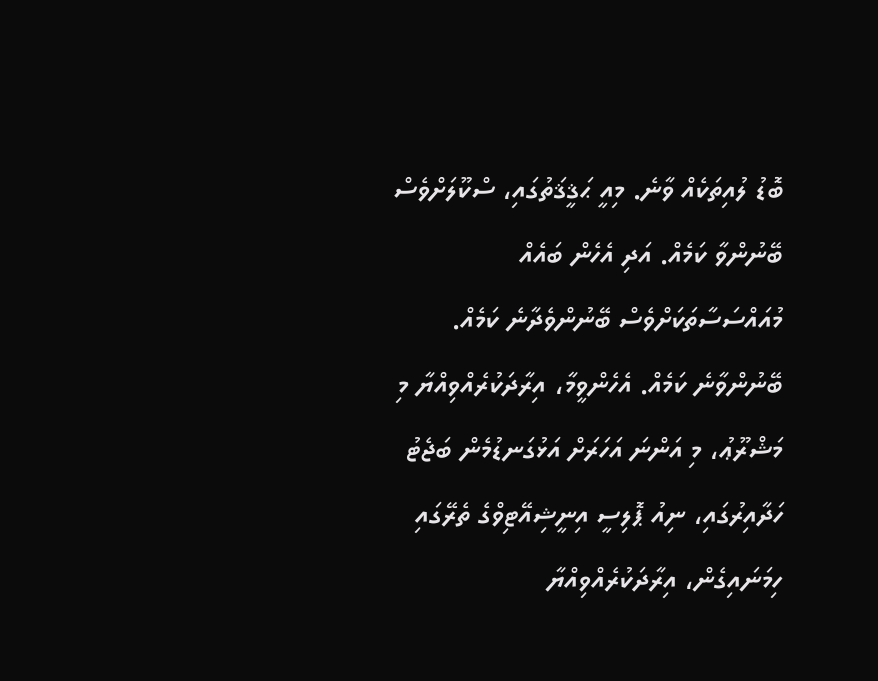ބޮޑު ލުއިތަކެއް ވާނެ. މިއީ ޙަޤީޤަތުގައި، ސްކޫލަށްވެސް ބޭނުންވާ ކަމެއް. އަދި އެހެން ބައެއް މުއައްސަސާތަކަށްވެސް ބޭނުންވެދާނެ ކަމެއް. ބޭނުންވާނެ ކަމެއް. އެހެންވީމާ، އިރާދަކުރެއްވިއްޔާ މި މަޝްރޫޢު، މި އަންނަ އަހަރަށް އަޅުގަނޑުމެން ބަޖެޓު ހަދާއިރުގައި، ނިއު ޕޮލިސީ އިނީޝިއޭޓިވްގެ ތެރޭގައި ހިމަނައިގެން، އިރާދަކުރެއްވިއްޔާ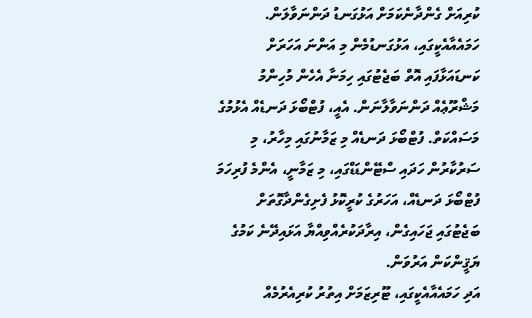ކުރިއަށް ގެންދާނެކަމަށް އަޅުގަނޑު ދަންނަވާލަން.
ހަމައެއާއެކީގައި، އަޅުގަނޑުމެން މި އަންނަ އަހަރަށް ކަނޑައަޅާފައި އޮތް ބަޖެޓުގައި ހިމަނާ އެހެން މުހިންމު މަޝްރޫޢެއް ދަންނަވާލާނަން. އެއީ، ފުޓްބޯޅަ ދަނޑެއް އެޅުމުގެ މަސައްކަތް. ފުޓްބޯޅަ ދަނޑެއް މި ޒަމާނުގައި މިހާރު، މި ސަރުކާރުން ހަދައި ސްޓޭންޑަޑްގައި، މި ޒަމާނީ، އެންމެ ފުރިހަމަ ފުޓްބޯޅަ ދަނޑެއް، އަހަރުގެ ކުރީކޮޅު ފެށިގެންދާގޮތަށް ބަޖެޓުގައި ޖަހައިގެން، އިރާދަކުރެއްވިއްޔާ އަޅައިދޭނެ ކަމުގެ ޔަޤީންކަން އަރުވަން.
އަދި ހަމައެއާއެކީގައި، ޓޫރިޒަމަށް އިތުރު ކުރިއެރުމެއް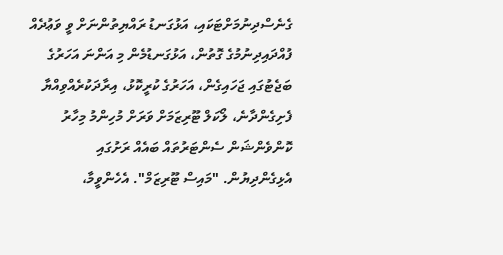ގެނެސްދިނުމަށްޓަކައި، އަޅުގަނޑު ރައްޔިތުންނަށް ވީ ވަޢުދެއް ފުއްދައިދިނުމުގެ ގޮތުން، އަޅުގަނޑުމެން މި އަންނަ އަހަރުގެ ބަޖެޓުގައި ޖަހައިގެން، އަހަރުގެ ކުރީކޮޅު، އިރާދަކުރެއްވިއްޔާ ފެށިގެންދާނެ، ލޯކަލް ޓޫރިޒަމަށް ވަރަށް މުހިންމު މިހާރު ކޮންވެންޝަން ސެންޓަރުތައް ބައެއް ރަށުގައި އެޅިގެންދިޔުން. "މައިސް ޓޫރިޒަމް". އެހެންވީމާ،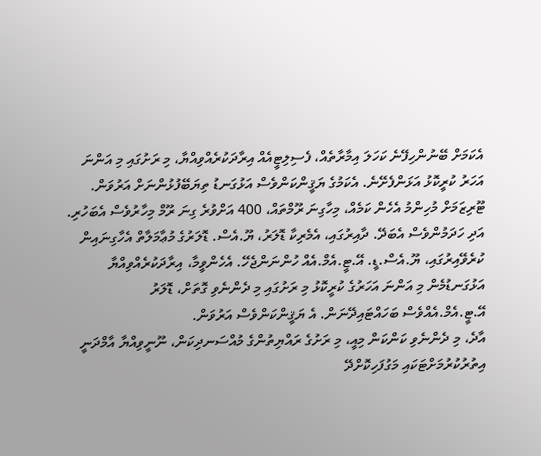އެކަމަށް ބޭނުންހިފޭނެ ކަހަލަ އިމާރާތެއް، ފެސިލިޓީއެއް އިރާދަކުރެއްވިއްޔާ، މި ރަށުގައި މި އަންނަ އަހަރު ކުރީކޮޅު އަޅަންފެށޭނެ. އެކަމުގެ ޔަޤީންކަންވެސް އަޅުގަނޑު ތިޔަބޭފުޅުންނަށް އަރުވަން.
ޓޫރިޒަމަށް މުހިންމު އެހެން ކަމެއް، މިހާގިނަ ރޫމްތައް، 400 އަށްވުރެ ގިނަ ރޫމް މިހާރުވެސް އެބަހުރި. އަދި ހަދަމުންވެސް އެބަދޭ. ދާއިރުގައި، އެމެރިކާ ޑޮލަރު، ޔޫ.އެސް. ޑޮލަރުގެ މުޢާމަލާތް އެހާގިނައިން ކުރެވޭއިރުގައި، ޔޫ.އެސް.ޑީ. އޭ.ޓީ.އެމް.އެއް ހުންނަންޖެހޭ. އެހެންވީމާ، އިރާދަކުރެއްވިއްޔާ އަޅުގަނޑުމެން މި އަންނަ އަހަރުގެ ކުރީކޮޅު މި ރަށުގައި މި ދެންނެވި ގޮތަށް، ޑޮލަރު އޭ.ޓީ.އެމް.އެއްވެސް ބަހައްޓައިދޭނަން. އެ ޔަޤީންކަންވެސް އަރުވަން.
އާދެ، މި ދެންނެވި ކަންކަން މިއީ، މި ރަށުގެ ރައްޔިތުންގެ މުއްސަނދިކަން، ނޫނީވިއްޔާ އާމްދަނީ އިތުރުކުރުމަށްޓަކައި މަގުފަހިކޮށްދޭ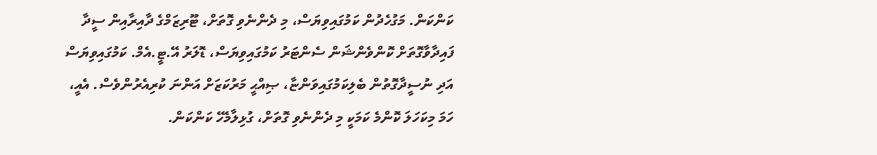ކަންކަން. މަގުހެދުން ކަމުގައިވިޔަސް، މި ދެންނެވި ގޮތަށް، ޓޫރިޒަމްގެ ދާއިރާއިން ސީދާ ފައިދާވާގޮތަށް ކޮންވެންޝަން ސެންޓަރު ކަމުގައިވިޔަސް، ޑޮލަރު އޭ.ޓީ.އެމް. ކަމުގައިވިޔަސް އަދި ނުސީދާގޮތުން ބެލިކަމުގައިވަންޏާ، ޞިއްޙީ މަރުކަޒަށް އަންނަ ކުރިއެރުންވެސް. އެއީ، ހަމަ މިކަހަލަ ކޮންމެ ކަމަކީ މި ދެންނެވި ގޮތަށް، ގުޅިލާމެހޭ ކަންކަން.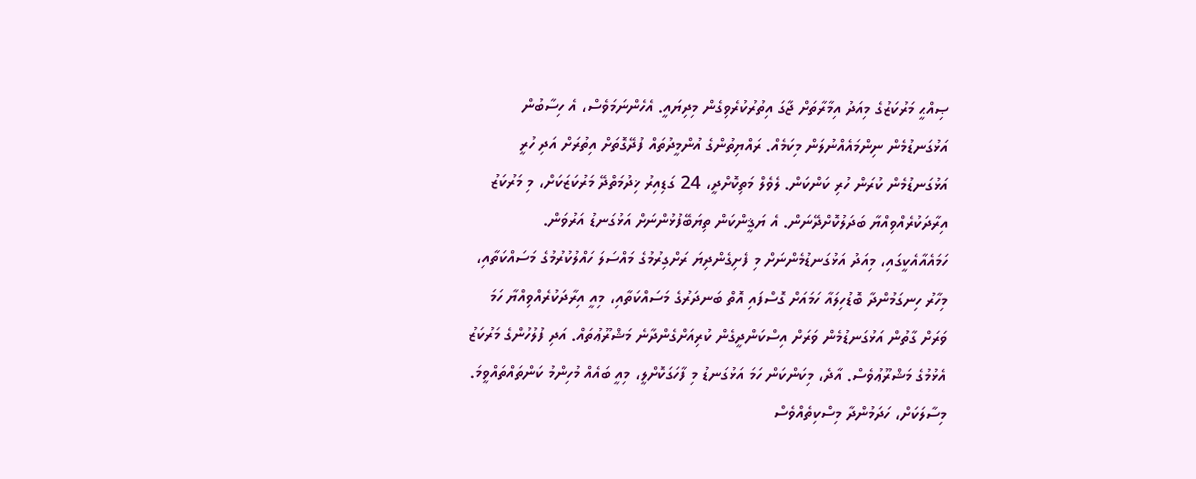ޞިއްޙީ މަރުކަޒުގެ މިއަދު އިމާރާތަށް ޖާގަ އިތުރުކުރެވިގެން މިދިޔައީ. އެހެންނަމަވެސް، އެ ހިސާބުން އަޅުގަނޑުމެން ނިންމައެއްނުލަން މިކަމެއް. ރައްޔިތުންގެ އުންމީދުތައް ފުދޭގޮތަށް އިތުރަށް އަދި ހުރީ އަޅުގަނޑުމެން ކުރަން ހުރި ކަންކަން. ލެވެލް މަތިކޮށްދީ، 24 ގަޑިއިރު ޚިދުމަތްދޭ މަރުކަޒަކަށް، މި މަރުކަޒު އިރާދަކުރެއްވިއްޔާ ބަދަލުކޮށްދޭނަން. އެ ޔަޤީންކަން ތިޔަބޭފުޅުންނަށް އަޅުގަނޑު އަރުވަން.
ހަމައެއާއެކީގައި، މިއަދު އަޅުގަނޑުމެންނަށް މި ފެށިގެންދިޔަ ރަށްގިރުމުގެ މައްސަލަ ހައްލުކުރުމުގެ މަސައްކަތާއި، މިހާރު ހިނގަމުންދާ ބޮޑުހިލައާ ހަމައަށް ގޮސްފައި އޮތް ބަނދަރުގެ މަސައްކަތާއި، މިއީ އިރާދަކުރެއްވިއްޔާ ހަމަ ވަރަށް ގާތުން އަޅުގަނޑުމެން ވަރަށް އިސްކަންދީގެން ކުރިއަށްގެންދާނެ މަޝްރޫޢުތައް. އަދި ފުލުހުންގެ މަރުކަޒު އެޅުމުގެ މަޝްރޫޢުވެސް. އާދެ، މިކަންކަން ހަމަ އަޅުގަނޑު މި ފާހަގަކޮށްލީ، މިއީ ބައެއް މުހިންމު ކަންތައްތައްވީމަ.
މިސާލަކަށް، ހަދަމުންދާ މިސްކިތެއްވެސް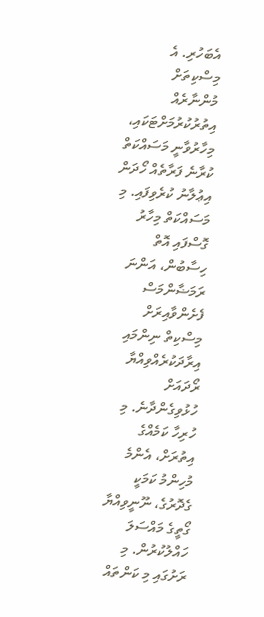އެބަހުރި. އެ މިސްކިތަށް މުންނާރެއް އިތުރުކުރުމަށްޓަކައި، މިހާރުވާނީ މަސައްކަތް ކުރާނެ ފަރާތެއް ހޯދަން އިޢުލާނު ކުރެވިފައި. މި މަސައްކަތް މިހާރު ގޮސްފައި އޮތް ހިސާބުން، އަންނަ ރަމަޟާންމަސް ފެށެންވާއިރަށް މިސްކިތް ނިންމައި އިރާދަކުރެއްވިއްޔާ ރޯދައަށް ހުޅުވިގެންދާނެ. މި ހުރިހާ ކަމެއްގެ އިތުރަށް، އެންމެ މުހިންމު ކަމަކީ ގެދޮރުގެ، ނޫނީވިއްޔާ ގޯތީގެ މައްސަލަ ހައްލުކުރުން. މި ރަށުގައި މި ކަންތައް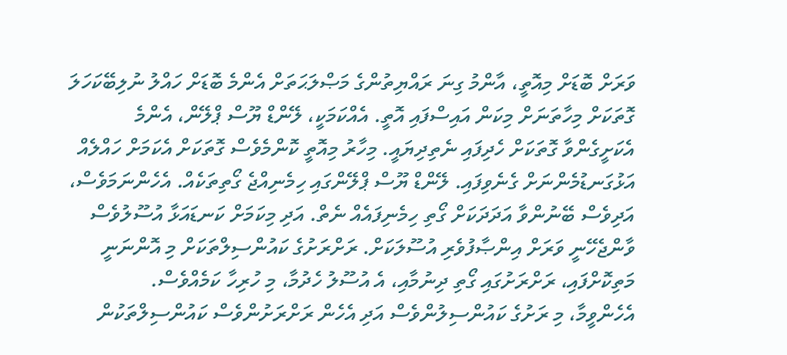ވަރަށް ބޮޑަށް މިއޮތީ، އާންމު ގިނަ ރައްޔިތުންގެ މަޞްލަޙަތަށް އެންމެ ބޮޑަށް ހައްލު ނުލިބޭކަހަލަ ގޮތަކަށް މިހާތަނަށް މިކަން އައިސްފައި އޮތީ. އެއްކަމަކީ، ލޭންޑް ޔޫސް ޕްލޭން، އެންމެ އެކަށީގެންވާ ގޮތަކަށް ހެދިފައި ނެތިދިޔައީ. މިހާރު މިއޮތީ ކޮންމެވެސް ގޮތަކަށް އެކަމަށް ހައްލެއް އަޅުގަނޑުމެންނަށް ގެނެވިފައި. ލޭންޑް ޔޫސް ޕްލޭންގައި ހިމެނިއްޖެ ގޯތިތަކެއް. އެހެންނަމަވެސް، އަދިވެސް ބޭނުންވާ އަދަދަކަށް ގޯތި ހިމެނިފައެއް ނެތް. އަދި މިކަމަށް ކަނޑައަޅާ އުސޫލުވެސް ވާންޖެހޭނީ ވަރަށް އިންޞާފުވެރި އުސޫލަކަށް. ރަށްރަށުގެ ކައުންސިލްތަކަށް މި އޮންނަނީ މަތިކޮށްފައި، ރަށްރަށުގައި ގޯތި ދިނުމާއި، އެ އުސޫލު ހެދުމާ، މި ހުރިހާ ކަމެއްވެސް.
އެހެންވީމާ، މި ރަށުގެ ކައުންސިލުންވެސް އަދި އެހެން ރަށްރަށުންވެސް ކައުންސިލްތަކުން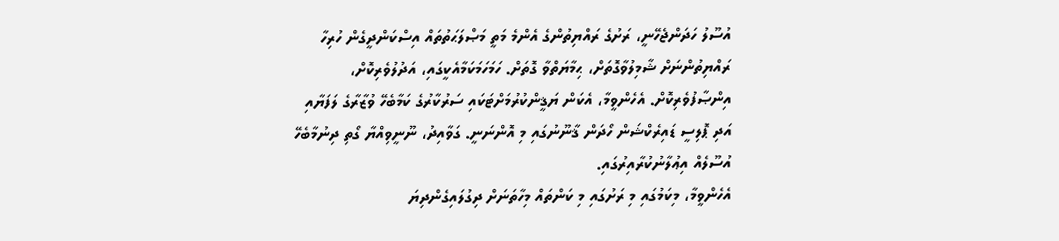އުސޫލު ހަދަންޖެހޭނީ، ރަށުގެ ރައްޔިތުންގެ އެންމެ މަތީ މަޞްލަޙަތުތައް އިސްކަންދީގެން ހުރިހާ ރައްޔިތުންނަށް ޝާމިލުވާގޮތަށް، ޙިމާޔަތްވާ ގޮތަށް. ހަމަހަމަކަމާއެކީގައި، އަދުލުވެރިކޮށް، އިންޞާފުވެރިކޮށް. އެހެންވީމާ، އެކަން ޔަޤީންކުރުމަށްޓަކައި ސަރުކާރުގެ ކަމާބެހޭ ވުޒާރާގެ ލަފަޔާއި އަދި ޕޮލިސީ ޑައިރެކްޝަން ހޯދަން ޤާނޫނުގައި މި އޮންނަނީ. ގަވާއިދު، ނޫނީވިއްޔާ ގޯތި ދިނުމާބެހޭ އުސޫލެއް އިޢުލާނުކުރާއިރުގައި.
އެހެންވީމާ، މިކަމުގައި މި ރަށުގައި މި ކަންތައް މިހާތަނަށް ދިގުލައިގެންދިޔަ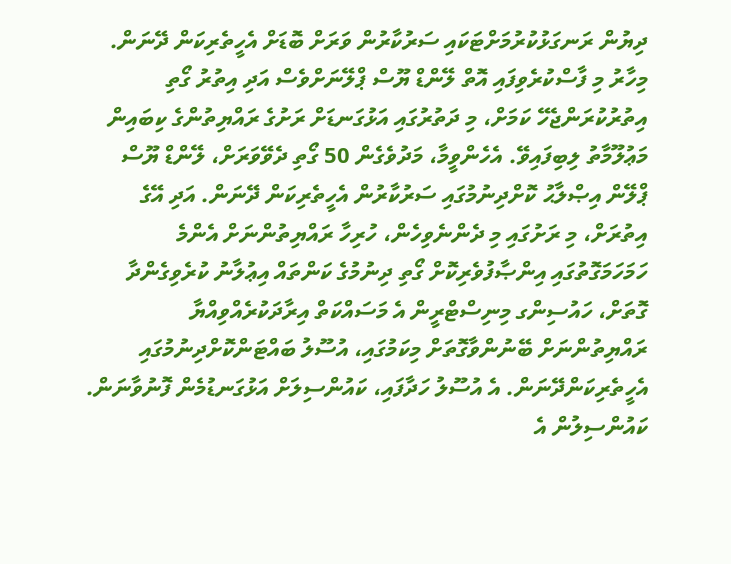ދިޔުން ރަނގަޅުކުރުމަށްޓަކައި ސަރުކާރުން ވަރަށް ބޮޑަށް އެހީތެރިކަން ދޭނަން. މިހާރު މި ފާސްކުރެވިފައި އޮތް ލޭންޑް ޔޫސް ޕްލޭނަށްވެސް އަދި އިތުރު ގޯތި އިތުރުކުރަންޖެހޭ ކަމަށް، މި ދަތުރުގައި އަޅުގަނޑަށް ރަށުގެ ރައްޔިތުންގެ ކިބައިން މަޢުލޫމާތު ލިބިފައިވޭ. އެހެންވީމާ، މަދުވެގެން 50 ގޯތި ދެވޭވަރަށް، ލޭންޑް ޔޫސް ޕްލޭން އިޞްލާޙު ކޮށްދިނުމުގައި ސަރުކާރުން އެހީތެރިކަން ދޭނަން. އަދި އޭގެ އިތުރަށް، މި ރަށުގައި މި ދެންނެވިހެން، ހުރިހާ ރައްޔިތުންނަށް އެންމެ ހަމަހަމަގޮތުގައި އިންޞާފުވެރިކޮށް ގޯތި ދިނުމުގެ ކަންތައް އިޢުލާނު ކުރެވިގެންދާ ގޮތަށް، ހައުސިންގ މިނިސްޓްރީން އެ މަސައްކަތް އިރާދަކުރެއްވިއްޔާ ރައްޔިތުންނަށް ބޭނުންވާގޮތަށް މިކަމުގައި، އުސޫލު ބައްޓަންކޮށްދިނުމުގައި އެހީތެރިކަންދޭނަން. އެ އުސޫލު ހަދާފައި، ކައުންސިލަށް އަޅުގަނޑުމެން ފޮނުވާނަން. ކައުންސިލުން އެ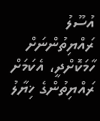އުސޫލު ރައްޔިތުންނަށް ހާމަކޮށްދީ، އެކަމަށް ރައްޔިތުންގެ ޚިޔާލު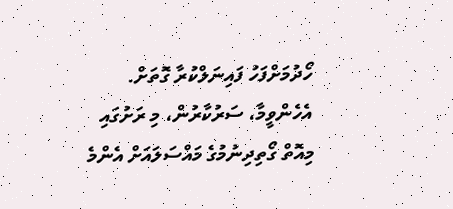ހޯދުމަށްފަހު ފައިނަލްކުރާ ގޮތަށް.
އެހެންވީމާ، ސަރުކާރުން، މި ރަށުގައި މިއޮތް ގޯތިދިނުމުގެ މައްސަލައަށް އެންމެ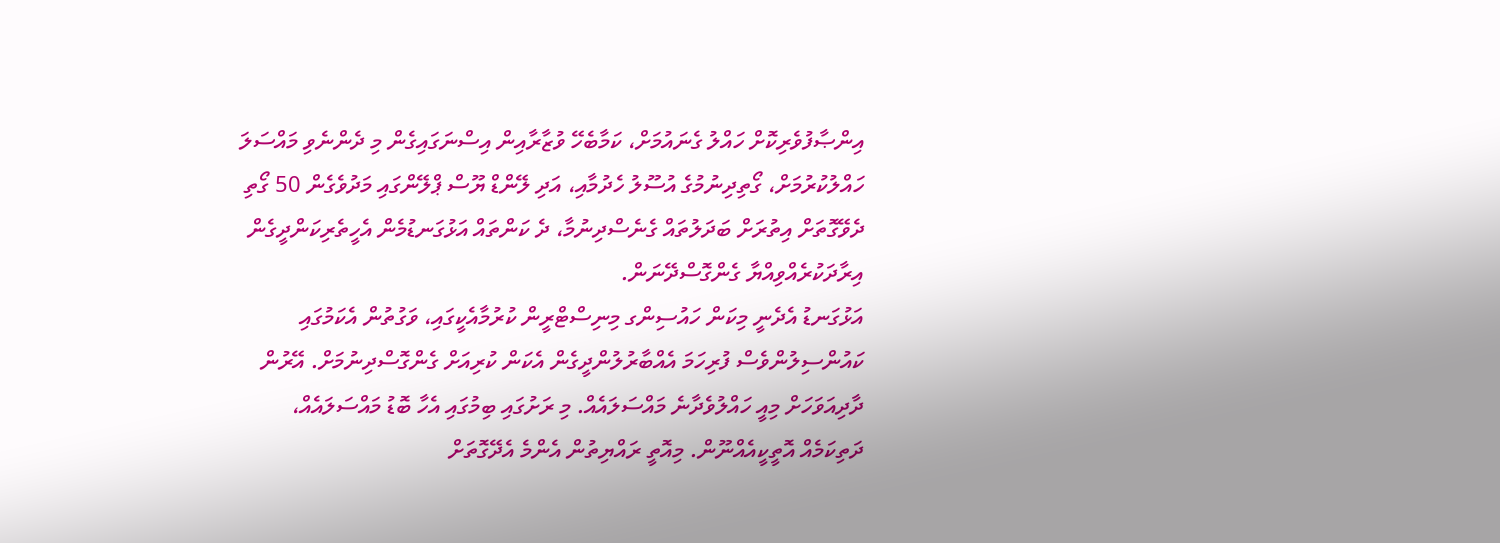އިންޞާފުވެރިކޮށް ހައްލު ގެނައުމަށް، ކަމާބެހޭ ވުޒާރާއިން އިސްނަގައިގެން މި ދެންނެވި މައްސަލަ ހައްލުކުރުމަށް، ގޯތިދިނުމުގެ އުސޫލު ހެދުމާއި، އަދި ލޭންޑް ޔޫސް ޕްލޭންގައި މަދުވެގެން 50 ގޯތި ދެވޭގޮތަށް އިތުރަށް ބަދަލުތައް ގެނެސްދިނުމާ، ދެ ކަންތައް އަޅުގަނޑުމެން އެހީތެރިކަންދީގެން އިރާދަކުރެއްވިއްޔާ ގެންގޮސްދޭނަން.
އަޅުގަނޑު އެދެނީ މިކަން ހައުސިންގ މިނިސްޓްރީން ކުރުމާއެކީގައި، ވަގުތުން އެކަމުގައި ކައުންސިލުންވެސް ފުރިހަމަ އެއްބާރުލުންދީގެން އެކަން ކުރިއަށް ގެންގޮސްދިނުމަށް. އޭރުން ދާދިއަވަހަށް މިއީ ހައްލުވެދާނެ މައްސަލައެއް. މި ރަށުގައި ބިމުގައި އެހާ ބޮޑު މައްސަލައެއް، ދަތިކަމެއް އޮތީކީއެއްނޫން. މިއޮތީ ރައްޔިތުން އެންމެ އެދޭގޮތަށް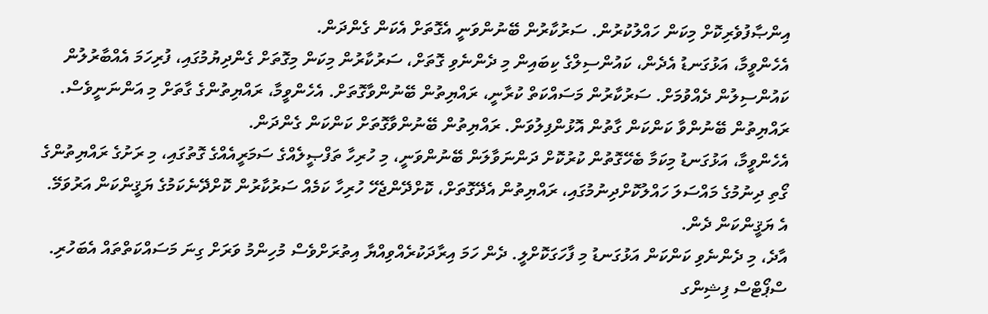އިންޞާފުވެރިކޮށް މިކަން ހައްލުކުރުން. ސަރުކާރުން ބޭނުންވަނީ އެގޮތަށް އެކަން ގެންދަން.
އެހެންވީމާ، އަޅުގަނޑު އެދެން، ކައުންސިލްގެ ކިބައިން މި ދެންނެވި ގޮތަށް، ސަރުކާރުން މިކަން މިގޮތަށް ގެންދިޔުމުގައި، ފުރިހަމަ އެއްބާރުލުން ކައުންސިލުން ދެއްވުމަށް. ސަރުކާރުން މަސައްކަތް ކުރާނީ، ރައްޔިތުން ބޭނުންވާގޮތަށް. އެހެންވީމާ، ރައްޔިތުންގެ ގާތަށް މި އަންނަނީވެސް. ރައްޔިތުން ބޭނުންވާ ކަންކަން ގާތުން އޮޅުންފިލުވަން. ރައްޔިތުން ބޭނުންވާގޮތަށް ކަންކަން ގެންދަން.
އެހެންވީމާ، އަޅުގަނޑު މިކަމާ ބެހޭގޮތުން ކުރުކޮށް ދަންނަވާލަން ބޭނުންވަނީ، މި ހުރިހާ ތަފްޞީލެއްގެ ސަމަރީއެއްގެ ގޮތުގައި، މި ރަށުގެ ރައްޔިތުންގެ ގޯތި ދިނުމުގެ މައްސަލަ ހައްލުކޮށްދިނުމުގައި، ރައްޔިތުން އެދޭގޮތަށް، ކޮށްދޭންޖެހޭ ހުރިހާ ކަމެއް ސަރުކާރުން ކޮށްދޭނެކަމުގެ ޔަޤީންކަން އަރުވަމޭ. އެ ޔަޤީންކަން ދެން.
އާދެ، މި ދެންނެވި ކަންކަން އަޅުގަނޑު މި ފާހަގަކޮށްލީ. ދެން ހަމަ އިރާދަކުރެއްވިއްޔާ އިތުރަށްވެސް މުހިންމު ވަރަށް ގިނަ މަސައްކަތްތައް އެބަހުރި. ސްޕޯޓްސް ފިޝިންގ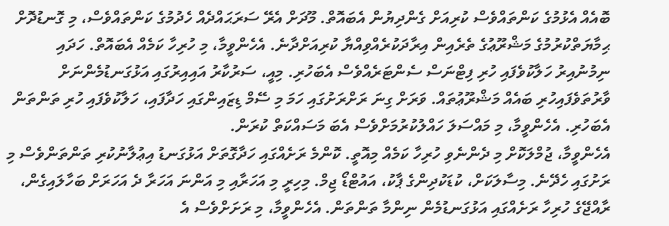ބޮއެއް އެޅުމުގެ ކަންތައްވެސް ކުރިއަށް ގެންދިޔުން އެބައޮތް. މޫދަށް އެރޭ ސަރަޙައްދެއް ހެދުމުގެ ކަންތައްވެސް، މި ގޮނޑުދޮށް ޙިމާޔަތްކުރުމުގެ މަޝްރޫޢުގެ ތެރެއިން އިރާދަކުރެއްވިއްޔާ ކުރިއަށްދާނެ. އެހެންވީމާ، މި ހުރިހާ ކަމެއް އެބައޮތް. ހަދައި ނިމުނުއިރު ހަލާކުވެފައި ހުރި ފިޓްނަސް ސެންޓަރެއްވެސް އެބަހުރި. މިއީ، ސަރުކާރު އައިއިރުގައި އަޅުގަނޑުމެންނަށް ވާރުތަވެފައިހުރި ބައެއް މަޝްރޫޢުތައް. ވަރަށް ގިނަ ރަށްރަށުގައި ހަމަ މި ސޭމް ޑިޒައިންގައި ހަދާފައި، ހަލާކުވެފައި ހުރި ތަންތަން އެބަހުރި. އެހެންވީމާ، މި މައްސަލަ ހައްލުކުރުމަށްވެސް އެބަ މަސައްކަތް ކުރަން.
އެހެންވީމާ، ޖުމްލަކޮށް މި ދެންނެވި ހުރިހާ ކަމެއް މިއޮތީ. ކޮންމެ ރަށެއްގައި ހަދާގޮތަށް އަޅުގަނޑު އިޢުލާނުކުރި ތަންތަންވެސް މި ރަށުގައި ހެދޭނެ. މިސާލަކަށް، ކުޑަކުދިންގެ ޕާކު، އައުޓްޑޯ ޖިމް. މިހިރީ މި އަހަރާއި މި އަންނަ އަހަރާ ދެ އަހަރަށް ބަހާލައިގެން، ރާއްޖޭގެ ހުރިހާ ރަށެއްގައި އަޅުގަނޑުމެން ނިންމާ ތަންތަން. އެހެންވީމާ، މި ރަށަށްވެސް އެ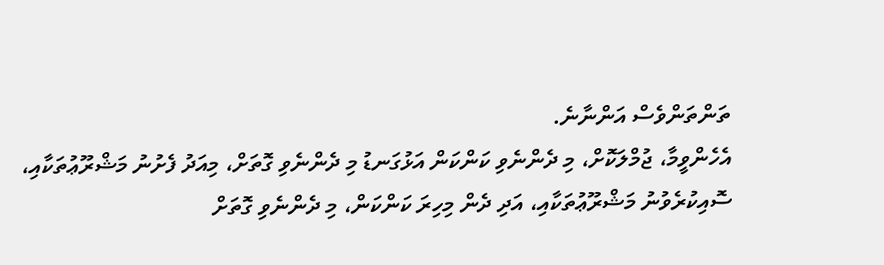ތަންތަންވެސް އަންނާނެ.
އެހެންވީމާ، ޖުމްލަކޮށް، މި ދެންނެވި ކަންކަން އަޅުގަނޑު މި ދެންނެވި ގޮތަށް، މިއަދު ފެށުނު މަޝްރޫޢުތަކާއި، ސޮއިކުރެވުނު މަޝްރޫޢުތަކާއި، އަދި ދެން މިހިރަ ކަންކަން، މި ދެންނެވި ގޮތަށް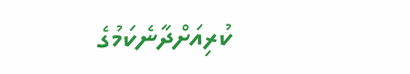ކުރިއަށްދާނެކަމުގެ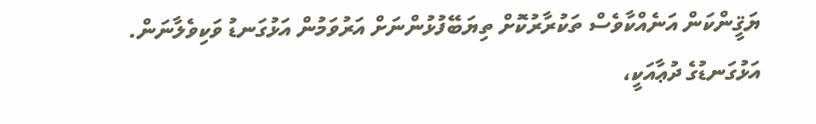ޔަޤީންކަން އަނެއްކާވެސް ތަކުރާރުކޮށް ތިޔަބޭފުޅުންނަށް އަރުވަމުން އަޅުގަނޑު ވަކިވެލާނަން.
އަޅުގަނޑުގެ ދުޢާއަކީ،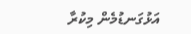އަޅުގަނޑުމެން މިކުރާ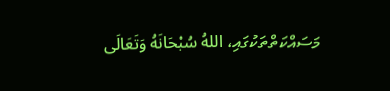މަސައްކަތްތަކުގައި، اللهُ سُبْحَانَهُ وَتَعَالَى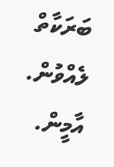ބަރަކާތް ލެއްވުން. އާމީން.